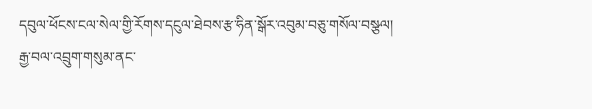དབུལ་ཕོངས་ངལ་སེལ་གྱི་རོགས་དངུལ་ཐེབས་རྩ་ཧིན་སྒོར་འབུམ་བཅུ་གསོལ་བསྩལ།
རྒྱ་བལ་འབྲུག་གསུམ་ནང་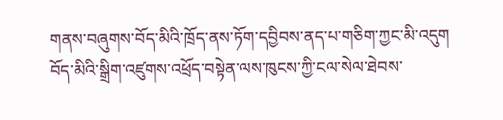གནས་བཞུགས་བོད་མིའི་ཁྲོད་ནས་ཏོག་དབྱིབས་ནད་པ་གཅིག་ཀྱང་མི་འདུག
བོད་མིའི་སྒྲིག་འཛུགས་འཕྲོད་བསྟེན་ལས་ཁུངས་ཀྱི་ངལ་སེལ་ཐེབས་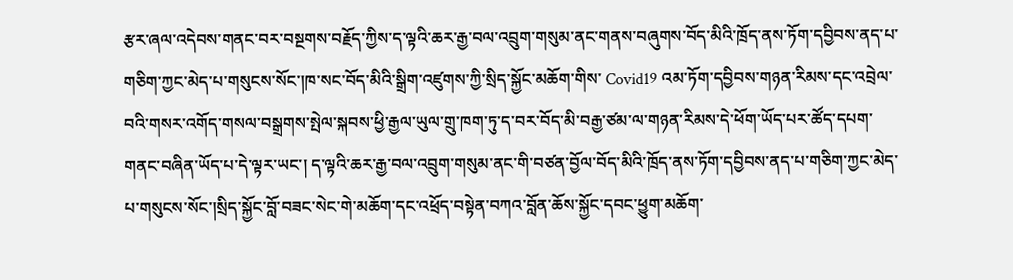རྩར་ཞལ་འདེབས་གནང་བར་བསྔགས་བརྗོད་ཀྱིས་ད་ལྟའི་ཆར་རྒྱ་བལ་འབྲུག་གསུམ་ནང་གནས་བཞུགས་བོད་མིའི་ཁྲོད་ནས་ཏོག་དབྱིབས་ནད་པ་གཅིག་ཀྱང་མེད་པ་གསུངས་སོང་།ཁ་སང་བོད་མིའི་སྒྲིག་འཛུགས་ཀྱི་སྲིད་སྐྱོང་མཆོག་གིས་ Covid19 འམ་ཏོག་དབྱིབས་གཉན་རིམས་དང་འབྲེལ་བའི་གསར་འགོད་གསལ་བསྒྲགས་སྤེལ་སྐབས་ཕྱི་རྒྱལ་ཡུལ་གྲུ་ཁག་ཏུ་ད་བར་བོད་མི་བརྒྱ་ཙམ་ལ་གཉན་རིམས་དེ་ཕོག་ཡོད་པར་ཚོད་དཔག་གནང་བཞིན་ཡོད་པ་དེ་ལྟར་ཡང་། ད་ལྟའི་ཆར་རྒྱ་བལ་འབྲུག་གསུམ་ནང་གི་བཙན་བྱོལ་བོད་མིའི་ཁྲོད་ནས་ཏོག་དབྱིབས་ནད་པ་གཅིག་ཀྱང་མེད་པ་གསུངས་སོང་།སྲིད་སྐྱོང་བློ་བཟང་སེང་གེ་མཆོག་དང་འཕྲོད་བསྟེན་བཀའ་བློན་ཆོས་སྐྱོང་དབང་ཕྱུག་མཆོག་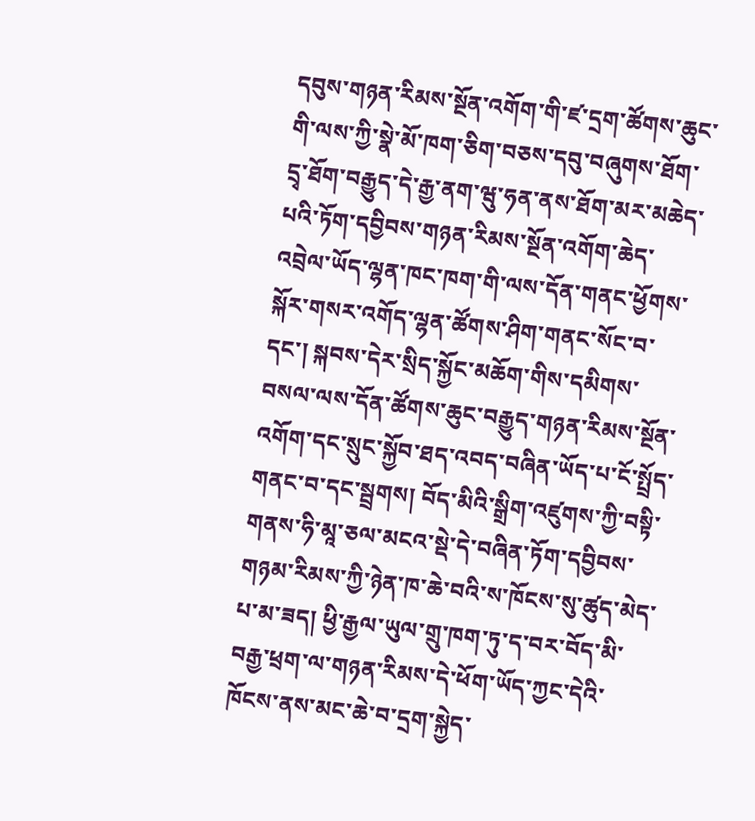དབུས་གཉན་རིམས་སྔོན་འགོག་གི་ཛ་དྲག་ཚོགས་ཆུང་གི་ལས་ཀྱི་སྣེ་མོ་ཁག་ཅིག་བཅས་དབུ་བཞུགས་ཐོག་དྲྭ་ཐོག་བརྒྱུད་དེ་རྒྱ་ནག་ཝུ་ཧན་ནས་ཐོག་མར་མཆེད་པའི་ཏོག་དབྱིབས་གཉན་རིམས་སྔོན་འགོག་ཆེད་འབྲེལ་ཡོད་ལྷན་ཁང་ཁག་གི་ལས་དོན་གནང་ཕྱོགས་སྐོར་གསར་འགོད་ལྷན་ཚོགས་ཤིག་གནང་སོང་བ་དང་། སྐབས་དེར་སྲིད་སྐྱོང་མཆོག་གིས་དམིགས་བསལ་ལས་དོན་ཚོགས་ཆུང་བརྒྱུད་གཉན་རིམས་སྔོན་འགོག་དང་སྲུང་སྐྱོབ་ཐད་འབད་བཞིན་ཡོད་པ་ངོ་སྤྲོད་གནང་བ་དང་སྦྲགས། བོད་མིའི་སྒྲིག་འཛུགས་ཀྱི་བསྟི་གནས་ཧི་མཱ་ཅལ་མངའ་སྡེ་དེ་བཞིན་ཏོག་དབྱིབས་གཉམ་རིམས་ཀྱི་ཉེན་ཁ་ཆེ་བའི་ས་ཁོངས་སུ་ཚུད་མེད་པ་མ་ཟད། ཕྱི་རྒྱལ་ཡུལ་གྲུ་ཁག་ཏུ་ད་བར་བོད་མི་བརྒྱ་ཕྲག་ལ་གཉན་རིམས་དེ་ཕོག་ཡོད་ཀྱང་དེའི་ཁོངས་ནས་མང་ཆེ་བ་དྲག་སྐྱེད་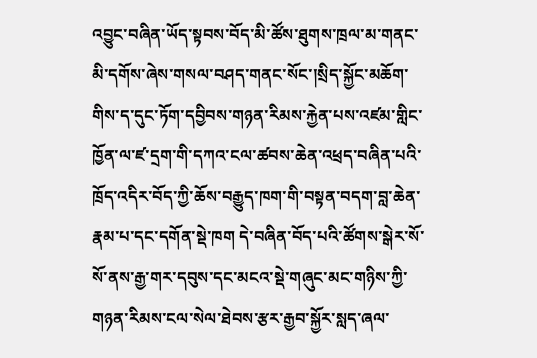འབྱུང་བཞིན་ཡོད་སྟབས་བོད་མི་ཚོས་ཐུགས་ཁྲལ་མ་གནང་མི་དགོས་ཞེས་གསལ་བཤད་གནང་སོང་།སྲིད་སྐྱོང་མཆོག་གིས་ད་དུང་ཏོག་དབྱིབས་གཉན་རིམས་རྐྱེན་པས་འཛམ་གླིང་ཁྱོན་ལ་ཛ་དྲག་གི་དཀའ་ངལ་ཚབས་ཆེན་འཕྲད་བཞིན་པའི་ཁྲོད་འདིར་བོད་ཀྱི་ཆོས་བརྒྱུད་ཁག་གི་བསྟན་བདག་བླ་ཆེན་རྣམ་པ་དང་དགོན་སྡེ་ཁག དེ་བཞིན་བོད་པའི་ཚོགས་སྒེར་སོ་སོ་ནས་རྒྱ་གར་དབུས་དང་མངའ་སྡེ་གཞུང་མང་གཉིས་ཀྱི་གཉན་རིམས་ངལ་སེལ་ཐེབས་རྩར་རྒྱབ་སྐྱོར་སླད་ཞལ་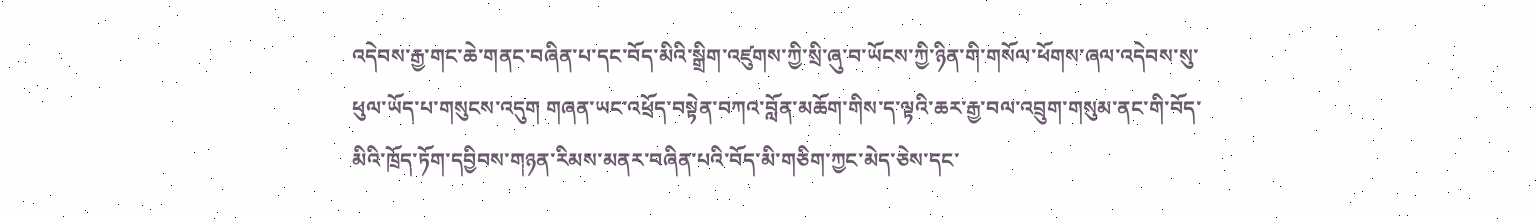འདེབས་རྒྱ་གང་ཆེ་གནང་བཞིན་པ་དང་བོད་མིའི་སྒྲིག་འཛུགས་ཀྱི་སྲི་ཞུ་བ་ཡོངས་ཀྱི་ཉིན་གི་གསོལ་ཕོགས་ཞལ་འདེབས་སུ་ཕུལ་ཡོད་པ་གསུངས་འདུག གཞན་ཡང་འཕྲོད་བསྟེན་བཀའ་བློན་མཆོག་གིས་ད་ལྟའི་ཆར་རྒྱ་བལ་འབྲུག་གསུམ་ནང་གི་བོད་མིའི་ཁྲོད་ཏོག་དབྱིབས་གཉན་རིམས་མནར་བཞིན་པའི་བོད་མི་གཅིག་ཀྱང་མེད་ཅེས་དང་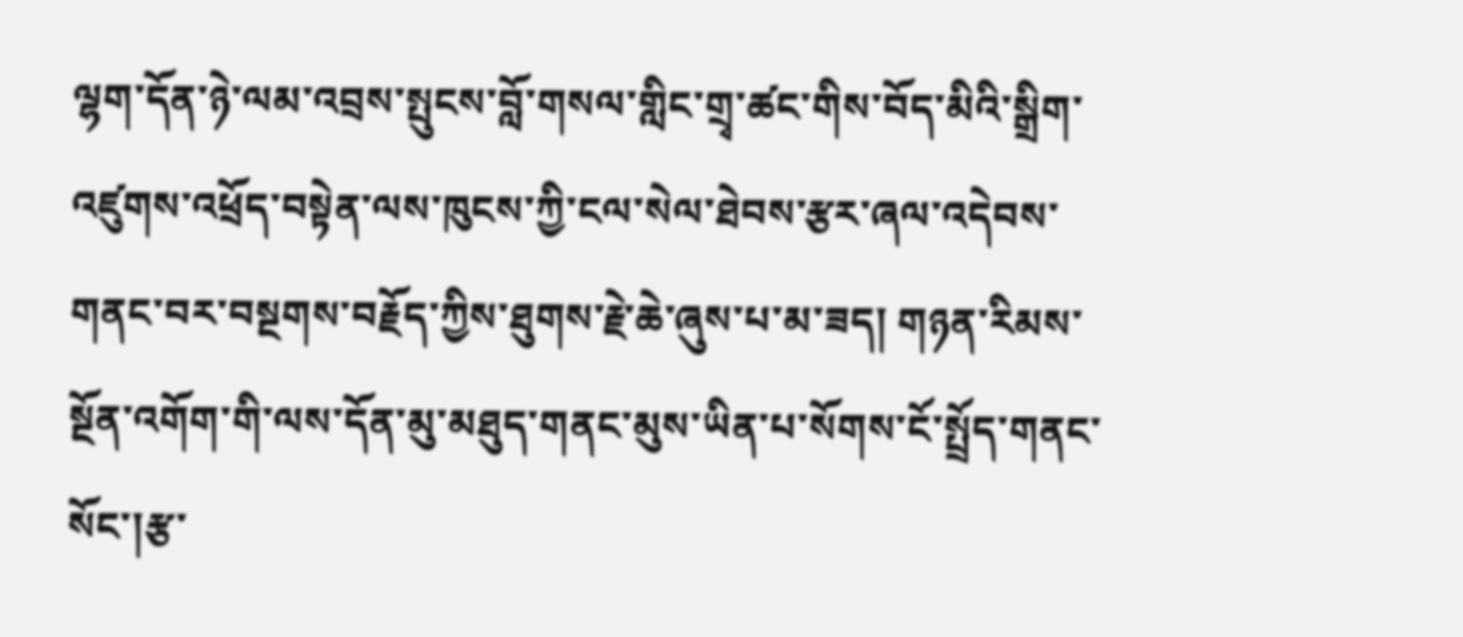ལྷག་དོན་ཉེ་ལམ་འབྲས་སྤུངས་བློ་གསལ་གླིང་གྲྭ་ཚང་གིས་བོད་མིའི་སྒྲིག་འཛུགས་འཕྲོད་བསྟེན་ལས་ཁུངས་ཀྱི་ངལ་སེལ་ཐེབས་རྩར་ཞལ་འདེབས་གནང་བར་བསྔགས་བརྗོད་ཀྱིས་ཐུགས་རྗེ་ཆེ་ཞུས་པ་མ་ཟད། གཉན་རིམས་སྔོན་འགོག་གི་ལས་དོན་མུ་མཐུད་གནང་མུས་ཡིན་པ་སོགས་ངོ་སྤྲོད་གནང་སོང་།རྩ་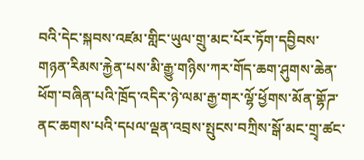བའི་དེང་སྐབས་འཛམ་གླིང་ཡུལ་གྲུ་མང་པོར་ཏོག་དབྱིབས་གཉན་རིམས་རྐྱེན་པས་མི་རྒྱུ་གཉིས་ཀར་གོད་ཆག་ཤུགས་ཆེན་ཕོག་བཞིན་པའི་ཁྲོད་འདིར་ཉེ་ལམ་རྒྱ་གར་ལྷོ་ཕྱོགས་མོན་གྷོཌ་ནང་ཆགས་པའི་དཔལ་ལྡན་འབྲས་སྤུངས་བཀྲིས་སྒོ་མང་གྲྭ་ཚང་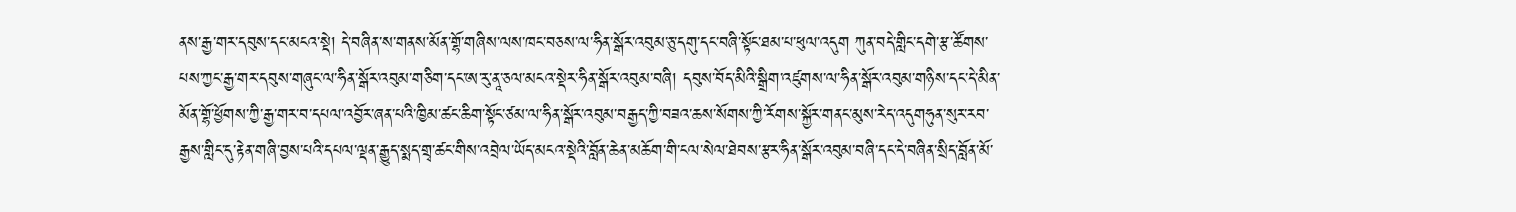ནས་རྒྱ་གར་དབུས་དང་མངའ་སྡེ། དེ་བཞིན་ས་གནས་མོན་གྷོ་གཞིས་ལས་ཁང་བཅས་ལ་ཧིན་སྒོར་འབུམ་ཅུ་དགུ་དང་བཞི་སྟོང་ཐམ་པ་ཕུལ་འདུག ཀུན་བདེ་གླིང་དགེ་རྩ་ཚོགས་པས་ཀྱང་རྒྱ་གར་དབུས་གཞུང་ལ་ཧིན་སྒོར་འབུམ་གཅིག་དང་ཨ་རུ་ནཱ་ཅལ་མངའ་སྡེར་ཧིན་སྒོར་འབུམ་བཞི། དབུས་བོད་མིའི་སྒྲིག་འཛུགས་ལ་ཧིན་སྒོར་འབུམ་གཉིས་དང་དེ་མིན་མོན་གྷོ་ཕྱོགས་ཀྱི་རྒྱ་གར་བ་དཔལ་འབྱོར་ཞན་པའི་ཁྱིམ་ཚང་ཆིག་སྟོང་ཙམ་ལ་ཧིན་སྒོར་འབུམ་བརྒྱད་ཀྱི་བཟའ་ཆས་སོགས་ཀྱི་རོགས་སྐྱོར་གནང་མུས་རེད་འདུགཧུན་སུར་རབ་རྒྱས་གླིང་དུ་རྟེན་གཞི་བྱས་པའི་དཔལ་ལྡན་རྒྱུད་སྨད་གྲྭ་ཚང་གིས་འབྲེལ་ཡོད་མངའ་སྡེའི་བློན་ཆེན་མཆོག་གི་ངལ་སེལ་ཐེབས་རྩར་ཧིན་སྒོར་འབུམ་བཞི་དང་དེ་བཞིན་སྲིད་བློན་མོ་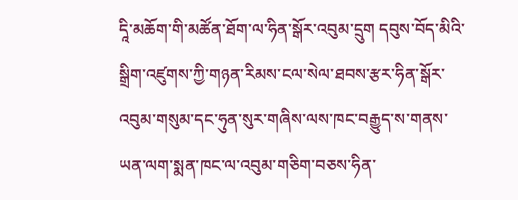དཱི་མཆོག་གི་མཚོན་ཐོག་ལ་ཧིན་སྒོར་འབུམ་དྲུག དབུས་བོད་མིའི་སྒྲིག་འཛུགས་ཀྱི་གཉན་རིམས་ངལ་སེལ་ཐབས་རྩར་ཧིན་སྒོར་འབུམ་གསུམ་དང་ཧུན་སུར་གཞིས་ལས་ཁང་བརྒྱུད་ས་གནས་ཡན་ལག་སྨན་ཁང་ལ་འབུམ་གཅིག་བཅས་ཧིན་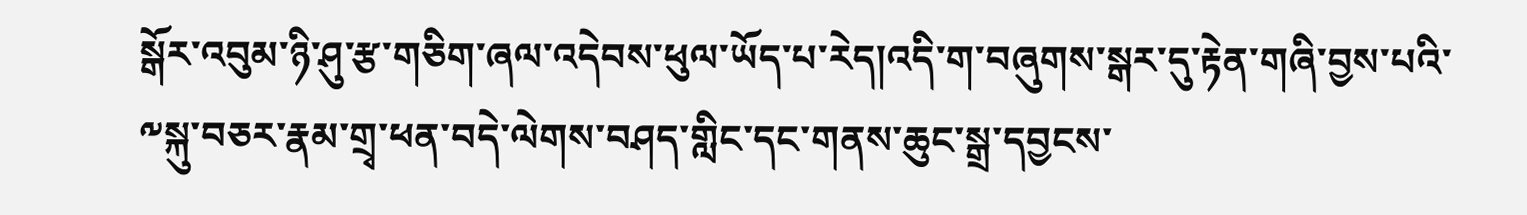སྒོར་འབུམ་ཉི་ཤུ་རྩ་གཅིག་ཞལ་འདེབས་ཕུལ་ཡོད་པ་རེད།འདི་ག་བཞུགས་སྒར་དུ་རྟེན་གཞི་བྱས་པའི་༸སྐུ་བཅར་རྣམ་གྲྭ་ཕན་བདེ་ལེགས་བཤད་གླིང་དང་གནས་ཆུང་སྒྲ་དབྱངས་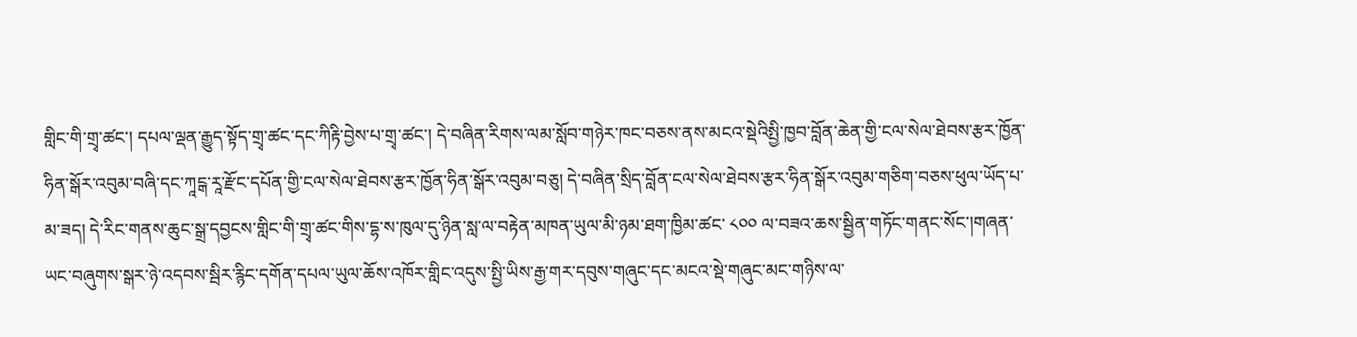གླིང་གི་གྲྭ་ཚང་། དཔལ་ལྡན་རྒྱུད་སྟོད་གྲྭ་ཚང་དང་ཀིརྟི་བྱེས་པ་གྲྭ་ཚང་། དེ་བཞིན་རིགས་ལམ་སློབ་གཉེར་ཁང་བཅས་ནས་མངའ་སྡེའིསྤྱི་ཁྱབ་བློན་ཆེན་གྱི་ངལ་སེལ་ཐེབས་རྩར་ཁྱོན་ཧིན་སྒོར་འབུམ་བཞི་དང་ཀཱངྒ་རཱ་རྫོང་དཔོན་གྱི་ངལ་སེལ་ཐེབས་རྩར་ཁྱོན་ཧིན་སྒོར་འབུམ་བཅུ། དེ་བཞིན་སྲིད་བློན་ངལ་སེལ་ཐེབས་རྩར་ཧིན་སྒོར་འབུམ་གཅིག་བཅས་ཕུལ་ཡོད་པ་མ་ཟད། དེ་རིང་གནས་ཆུང་སྒྲ་དབྱངས་གླིང་གི་གྲྭ་ཚང་གིས་དྷ་ས་ཁུལ་དུ་ཉིན་སླ་ལ་བརྟེན་མཁན་ཡུལ་མི་ཉམ་ཐག་ཁྱིམ་ཚང་ ༨༠༠ ལ་བཟའ་ཆས་སྦྱིན་གཏོང་གནང་སོང་།གཞན་ཡང་བཞུགས་སྒར་ཉེ་འདབས་སྦིར་རྙིང་དགོན་དཔལ་ཡུལ་ཆོས་འཁོར་གླིང་འདུས་སྤྱི་ཡིས་རྒྱ་གར་དབུས་གཞུང་དང་མངའ་སྡེ་གཞུང་མང་གཉིས་ལ་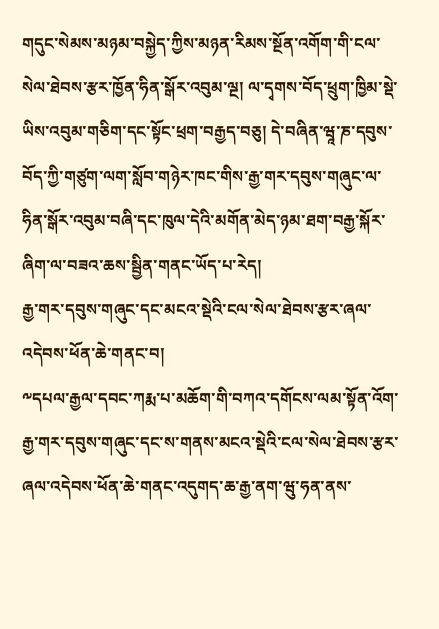གདུང་སེམས་མཉམ་བསྐྱེད་ཀྱིས་མཉན་རིམས་སྔོན་འགོག་གི་ངལ་སེལ་ཐེབས་རྩར་ཁྱོན་ཧིན་སྒོར་འབུམ་ལྔ། ལ་དྭགས་བོད་ཕྲུག་ཁྱིམ་སྡེ་ཡིས་འབུམ་གཅིག་དང་སྟོང་ཕྲག་བརྒྱད་བཅུ། དེ་བཞིན་ཝཱ་ཎ་དབུས་བོད་ཀྱི་གཙུག་ལག་སློབ་གཉེར་ཁང་གིས་རྒྱ་གར་དབུས་གཞུང་ལ་ཧིན་སྒོར་འབུམ་བཞི་དང་ཁུལ་དེའི་མགོན་མེད་ཉམ་ཐག་བརྒྱ་སྐོར་ཞིག་ལ་བཟའ་ཆས་སྦྱིན་གནང་ཡོད་པ་རེད།
རྒྱ་གར་དབུས་གཞུང་དང་མངའ་སྡེའི་ངལ་སེལ་ཐེབས་རྩར་ཞལ་འདེབས་ཕོན་ཆེ་གནང་བ།
༸དཔལ་རྒྱལ་དབང་ཀརྨ་པ་མཆོག་གི་བཀའ་དགོངས་ལམ་སྟོན་འོག་རྒྱ་གར་དབུས་གཞུང་དང་ས་གནས་མངའ་སྡེའི་ངལ་སེལ་ཐེབས་རྩར་ཞལ་འདེབས་ཕོན་ཆེ་གནང་འདུགད་ཆ་རྒྱ་ནག་ཝུ་ཧན་ནས་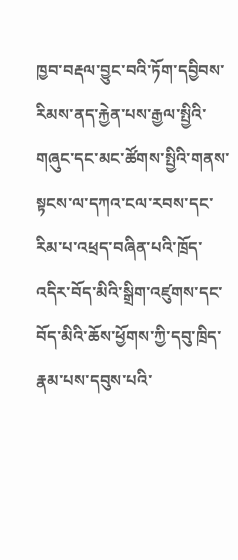ཁྱབ་བརྡལ་བྱུང་བའི་ཏོག་དབྱིབས་རིམས་ནད་རྐྱེན་པས་རྒྱལ་སྤྱིའི་གཞུང་དང་མང་ཚོགས་སྤྱིའི་གནས་སྟངས་ལ་དཀའ་ངལ་རབས་དང་རིམ་པ་འཕྲད་བཞིན་པའི་ཁྲོད་འདིར་བོད་མིའི་སྒྲིག་འཛུགས་དང་བོད་མིའི་ཆོས་ཕྱོགས་ཀྱི་དབུ་ཁྲིད་རྣམ་པས་དབུས་པའི་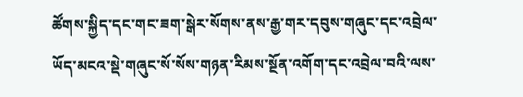ཚོགས་སྐྱིད་དང་གང་ཟག་སྒེར་སོགས་ནས་རྒྱ་གར་དབུས་གཞུང་དང་འབྲེལ་ཡོད་མངའ་སྡེ་གཞུང་སོ་སོས་གཉན་རིམས་སྔོན་འགོག་དང་འབྲེལ་བའི་ལས་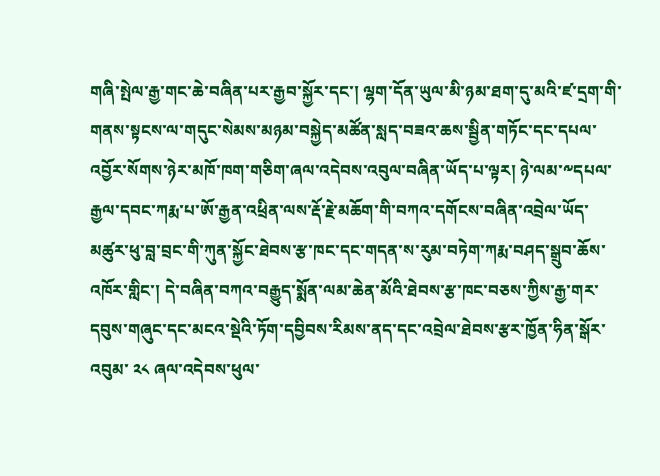གཞི་སྤེལ་རྒྱ་གང་ཆེ་བཞིན་པར་རྒྱབ་སྐྱོར་དང་། ལྷག་དོན་ཡུལ་མི་ཉམ་ཐག་དུ་མའི་ཛ་དྲག་གི་གནས་སྟངས་ལ་གདུང་སེམས་མཉམ་བསྐྱེད་མཚོན་སླད་བཟའ་ཆས་སྦྱིན་གཏོང་དང་དཔལ་འབྱོར་སོགས་ཉེར་མཁོ་ཁག་གཅིག་ཞལ་འདེབས་འབུལ་བཞིན་ཡོད་པ་ལྟར། ཉེ་ལམ་༸དཔལ་རྒྱལ་དབང་ཀརྨ་པ་ཨོ་རྒྱན་འཕྲིན་ལས་རྡོ་རྗེ་མཆོག་གི་བཀའ་དགོངས་བཞིན་འབྲེལ་ཡོད་ མཚུར་ཕུ་བླ་བྲང་གི་ཀུན་སྐྱོང་ཐེབས་རྩ་ཁང་དང་གདན་ས་རུམ་བཏེག་ཀརྨ་བཤད་སྒྲུབ་ཆོས་འཁོར་གླིང་། དེ་བཞིན་བཀའ་བརྒྱུད་སྨོན་ལམ་ཆེན་མོའི་ཐེབས་རྩ་ཁང་བཅས་ཀྱིས་རྒྱ་གར་དབུས་གཞུང་དང་མངའ་སྡེའི་ཏོག་དབྱིབས་རིམས་ནད་དང་འབྲེལ་ཐེབས་རྩར་ཁྱོན་ཧིན་སྒོར་འབུམ་ ༢༨ ཞལ་འདེབས་ཕུལ་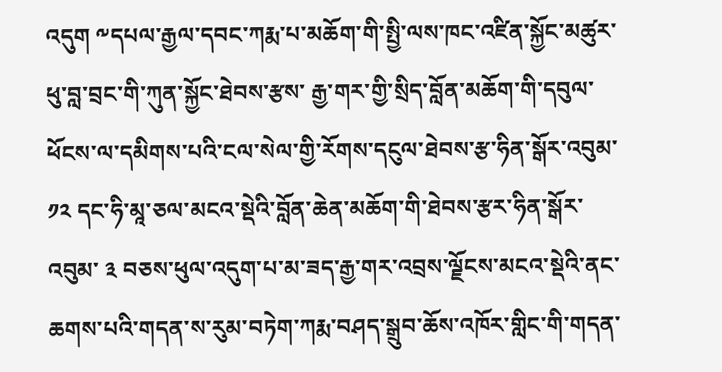འདུག ༸དཔལ་རྒྱལ་དབང་ཀརྨ་པ་མཆོག་གི་སྤྱི་ལས་ཁང་འཛིན་སྐྱོང་མཚུར་ཕུ་བླ་བྲང་གི་ཀུན་སྐྱོང་ཐེབས་རྩས་ རྒྱ་གར་གྱི་སྲིད་བློན་མཆོག་གི་དབུལ་ཕོངས་ལ་དམིགས་པའི་ངལ་སེལ་གྱི་རོགས་དངུལ་ཐེབས་རྩ་ཧིན་སྒོར་འབུམ་ ༡༢ དང་ཧི་མཱ་ཅལ་མངའ་སྡེའི་བློན་ཆེན་མཆོག་གི་ཐེབས་རྩར་ཧིན་སྒོར་འབུམ་ ༣ བཅས་ཕུལ་འདུག་པ་མ་ཟད་རྒྱ་གར་འབྲས་ལྗོངས་མངའ་སྡེའི་ནང་ཆགས་པའི་གདན་ས་རུམ་བཏེག་ཀརྨ་བཤད་སྒྲུབ་ཆོས་འཁོར་གླིང་གི་གདན་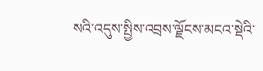སའི་འདུས་སྤྱིས་འབྲས་ལྗོངས་མངའ་སྡེའི་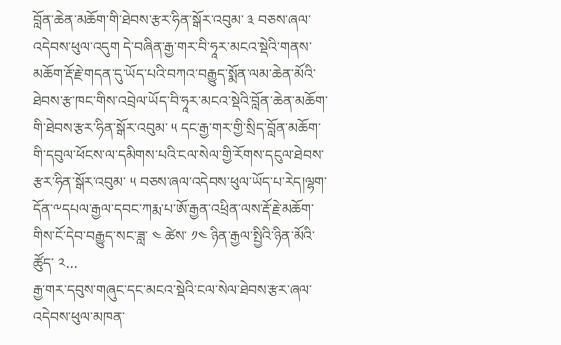བློན་ཆེན་མཆོག་གི་ཐེབས་རྩར་ཧིན་སྒོར་འབུམ་ ༣ བཅས་ཞལ་འདེབས་ཕུལ་འདུག དེ་བཞིན་རྒྱ་གར་བི་ཧཱར་མངའ་སྡེའི་གནས་མཆོག་རྡོ་རྗེ་གདན་དུ་ཡོད་པའི་བཀའ་བརྒྱུད་སྨོན་ལམ་ཆེན་མོའི་ཐེབས་རྩ་ཁང་གིས་འབྲེལ་ཡོད་བི་ཧཱར་མངའ་སྡེའི་བློན་ཆེན་མཆོག་གི་ཐེབས་རྩར་ཧིན་སྒོར་འབུམ་ ༥ དང་རྒྱ་གར་གྱི་སྲིད་བློན་མཆོག་གི་དབུལ་ཕོངས་ལ་དམིགས་པའི་ངལ་སེལ་གྱི་རོགས་དངུལ་ཐེབས་རྩར་ཧིན་སྒོར་འབུམ་ ༥ བཅས་ཞལ་འདེབས་ཕུལ་ཡོད་པ་རེད།ལྷག་དོན་༸དཔལ་རྒྱལ་དབང་ཀརྨ་པ་ཨོ་རྒྱན་འཕྲིན་ལས་རྡོ་རྗེ་མཆོག་གིས་ངོ་དེབ་བརྒྱུད་སང་ཟླ་ ༤ ཚེས་ ༡༤ ཉིན་རྒྱལ་སྤྱིའི་ཉིན་མོའི་ཚོུད་ ༢...
རྒྱ་གར་དབུས་གཞུང་དང་མངའ་སྡེའི་ངལ་སེལ་ཐེབས་རྩར་ཞལ་འདེབས་ཕུལ་མཁན་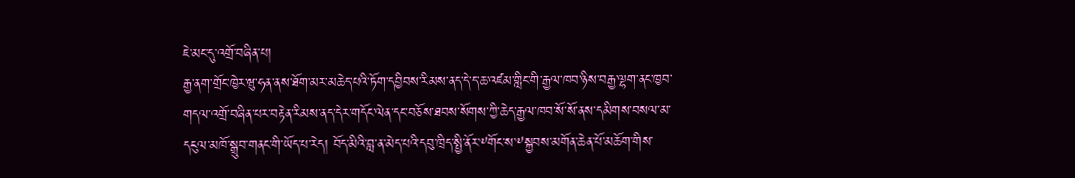ཇེ་མང་དུ་འགྲོ་བཞིན་པ།
རྒྱ་ནག་གྲོང་ཁྱེར་ཝུ་ཧན་ནས་ཐོག་མར་མཆེད་པའི་ཏོག་དབྱིབས་རིམས་ནད་དེ་ད་ཆ་འཛམ་གླིང་གི་རྒྱལ་ཁབ་ཉིས་བརྒྱ་ལྷག་ནང་ཁྱབ་གདལ་འགྲོ་བཞིན་པར་བརྟེན་རིམས་ནད་དེར་གདོང་ལེན་དང་བཅོས་ཐབས་སོགས་ཀྱི་ཆེད་རྒྱལ་ཁབ་སོ་སོ་ནས་དམིགས་བསལ་མ་དངུལ་མཁོ་སྒྲུབ་གནང་གི་ཡོད་པ་རེད། བོད་མིའི་བླ་ན་མེད་པའི་དབུ་ཁྲིད་སྤྱི་ནོར་༸གོང་ས་༸སྐྱབས་མགོན་ཆེན་པོ་མཆོག་གིས་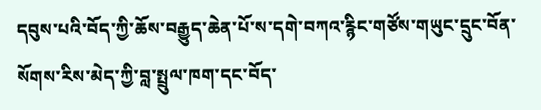དབུས་པའི་བོད་ཀྱི་ཆོས་བརྒྱུད་ཆེན་པོ་ས་དགེ་བཀའ་རྙིང་གཙོས་གཡུང་དྲུང་བོན་སོགས་རིས་མེད་ཀྱི་བླ་སྤྲུལ་ཁག་དང་བོད་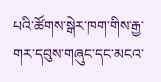པའི་ཚོགས་སྒེར་ཁག་གིས་རྒྱ་གར་དབུས་གཞུང་དང་མངའ་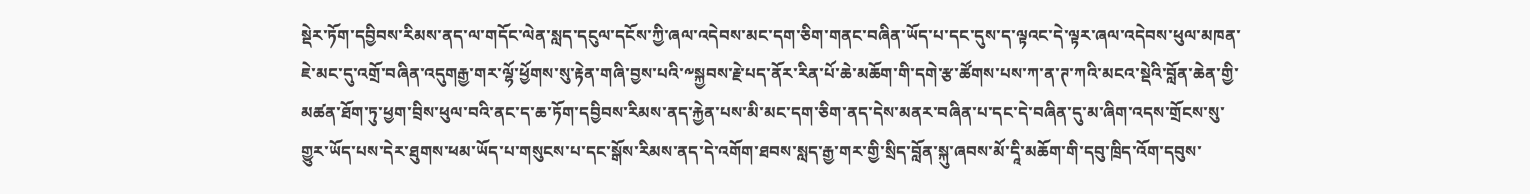སྡེར་ཏོག་དབྱིབས་རིམས་ནད་ལ་གདོང་ལེན་སླད་དངུལ་དངོས་ཀྱི་ཞལ་འདེབས་མང་དག་ཅིག་གནང་བཞིན་ཡོད་པ་དང་དུས་ད་ལྟའང་དེ་ལྟར་ཞལ་འདེབས་ཕུལ་མཁན་ཇེ་མང་དུ་འགྲོ་བཞིན་འདུགརྒྱ་གར་ལྷོ་ཕྱོགས་སུ་རྟེན་གཞི་བྱས་པའི་༸སྐྱབས་རྗེ་པད་ནོར་རིན་པོ་ཆེ་མཆོག་གི་དགེ་རྩ་ཚོགས་པས་ཀ་ན་ཊ་ཀའི་མངའ་སྡེའི་བློན་ཆེན་གྱི་མཚན་ཐོག་ཏུ་ཕྱག་བྲིས་ཕུལ་བའི་ནང་ད་ཆ་ཏོག་དབྱིབས་རིམས་ནད་རྐྱེན་པས་མི་མང་དག་ཅིག་ནད་དེས་མནར་བཞིན་པ་དང་དེ་བཞིན་དུ་མ་ཞིག་འདས་གྲོངས་སུ་གྱུར་ཡོད་པས་དེར་ཐུགས་ཕམ་ཡོད་པ་གསུངས་པ་དང་སྒོས་རིམས་ནད་དེ་འགོག་ཐབས་སླད་རྒྱ་གར་གྱི་སྲིད་བློན་སྐུ་ཞབས་མོ་དཱི་མཆོག་གི་དབུ་ཁྲིད་འོག་དབུས་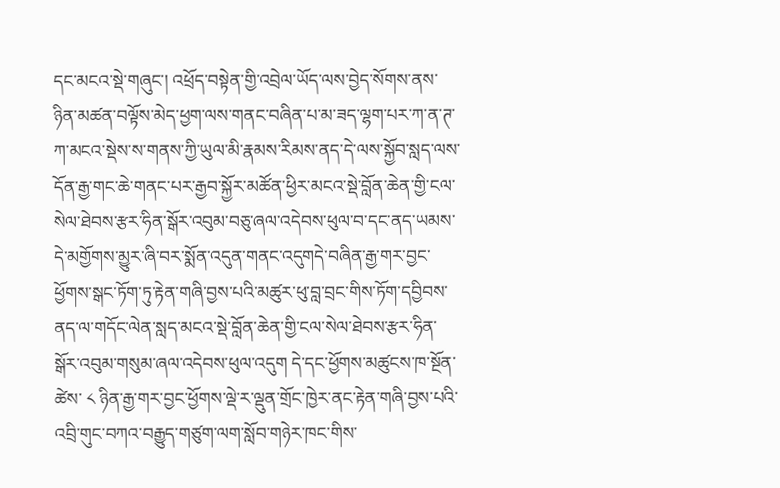དང་མངའ་སྡེ་གཞུང་། འཕྲོད་བསྟེན་གྱི་འབྲེལ་ཡོད་ལས་བྱེད་སོགས་ནས་ཉིན་མཚན་བལྟོས་མེད་ཕྱག་ལས་གནང་བཞིན་པ་མ་ཟད་ལྷག་པར་ཀ་ན་ཊ་ཀ་མངའ་སྡེས་ས་གནས་ཀྱི་ཡུལ་མི་རྣམས་རིམས་ནད་དེ་ལས་སྐྱོབ་སླད་ལས་དོན་རྒྱ་གང་ཆེ་གནང་པར་རྒྱབ་སྐྱོར་མཚོན་ཕྱིར་མངའ་སྡེ་བློན་ཆེན་གྱི་ངལ་སེལ་ཐེབས་རྩར་ཧིན་སྒོར་འབུམ་བཅུ་ཞལ་འདེབས་ཕུལ་བ་དང་ནད་ཡམས་དེ་མགྱོགས་མྱུར་ཞི་བར་སྨོན་འདུན་གནང་འདུགདེ་བཞིན་རྒྱ་གར་བྱང་ཕྱོགས་སྒང་ཏོག་ཏུ་རྟེན་གཞི་བྱས་པའི་མཚུར་ཕུ་བླ་བྲང་གིས་ཏོག་དབྱིབས་ནད་ལ་གདོང་ལེན་སླད་མངའ་སྡེ་བློན་ཆེན་གྱི་ངལ་སེལ་ཐེབས་རྩར་ཧིན་སྒོར་འབུམ་གསུམ་ཞལ་འདེབས་ཕུལ་འདུག དེ་དང་ཕྱོགས་མཚུངས་ཁ་སྔོན་ཚེས་ ༨ ཉིན་རྒྱ་གར་བྱང་ཕྱོགས་ལྡེ་ར་ལྡུན་གྲོང་ཁྱེར་ནང་རྟེན་གཞི་བྱས་པའི་འབྲི་གུང་བཀའ་བརྒྱུད་གཙུག་ལག་སློབ་གཉེར་ཁང་གིས་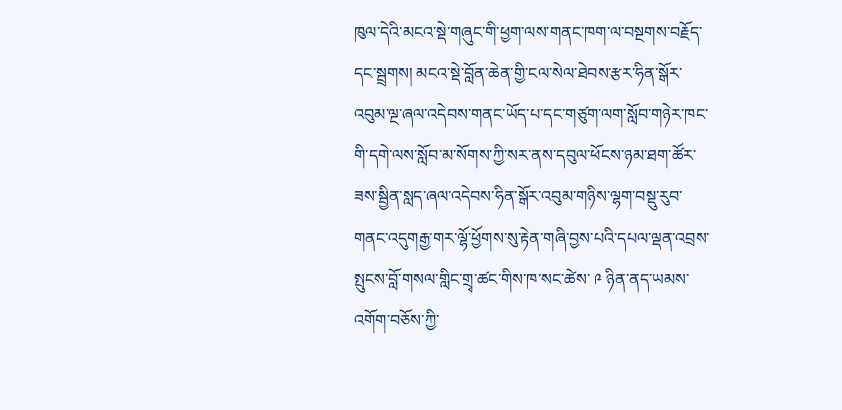ཁུལ་དེའི་མངའ་སྡེ་གཞུང་གི་ཕྱག་ལས་གནང་ཁག་ལ་བསྔགས་བརྗོད་དང་སྦྲགས། མངའ་སྡེ་བློན་ཆེན་གྱི་ངལ་སེལ་ཐེབས་རྩར་ཧིན་སྒོར་འབུམ་ལྔ་ཞལ་འདེབས་གནང་ཡོད་པ་དང་གཙུག་ལག་སློབ་གཉེར་ཁང་གི་དགེ་ལས་སློབ་མ་སོགས་ཀྱི་སར་ནས་དབུལ་ཕོངས་ཉམ་ཐག་ཚོར་ཟས་སྦྱིན་སླད་ཞལ་འདེབས་ཧིན་སྒོར་འབུམ་གཉིས་ལྷག་བསྡུ་རུབ་གནང་འདུགརྒྱ་གར་ལྷོ་ཕྱོགས་སུ་རྟེན་གཞི་བྱས་པའི་དཔལ་ལྡན་འབྲས་སྤུངས་བློ་གསལ་གླིང་གྲྭ་ཚང་གིས་ཁ་སང་ཚེས་ ༩ ཉིན་ནད་ཡམས་འགོག་བཅོས་ཀྱི་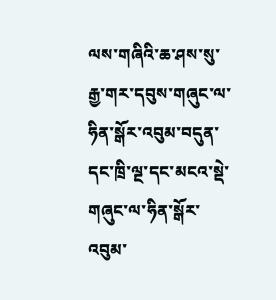ལས་གཞིའི་ཆ་ཤས་སུ་རྒྱ་གར་དབུས་གཞུང་ལ་ཧིན་སྒོར་འབུམ་བདུན་དང་ཁྲི་ལྔ་དང་མངའ་སྡེ་གཞུང་ལ་ཧིན་སྒོར་འབུམ་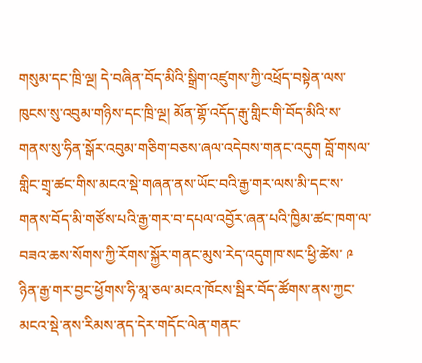གསུམ་དང་ཁྲི་ལྔ། དེ་བཞིན་བོད་མིའི་སྒྲིག་འཛུགས་ཀྱི་འཕྲོད་བསྟེན་ལས་ཁུངས་སུ་འབུམ་གཉིས་དང་ཁྲི་ལྔ། མོན་གྷོ་འདོད་རྒུ་གླིང་གི་བོད་མིའི་ས་གནས་སུ་ཧིན་སྒོར་འབུམ་གཅིག་བཅས་ཞལ་འདེབས་གནང་འདུག བློ་གསལ་གླིང་གྲྭ་ཚང་གིས་མངའ་སྡེ་གཞན་ནས་ཡོང་བའི་རྒྱ་གར་ལས་མི་དང་ས་གནས་བོད་མི་གཙོས་པའི་རྒྱ་གར་བ་དཔལ་འབྱོར་ཞན་པའི་ཁྱིམ་ཚང་ཁག་ལ་བཟའ་ཆས་སོགས་ཀྱི་རོགས་སྐྱོར་གནང་མུས་རེད་འདུགཁ་སང་ཕྱི་ཚེས་ ༩ ཉིན་རྒྱ་གར་བྱང་ཕྱོགས་ཧི་མཱ་ཅལ་མངའ་ཁོངས་སྦིར་བོད་ཚོགས་ནས་ཀྱང་མངའ་སྡེ་ནས་རིམས་ནད་དེར་གདོང་ལེན་གནང་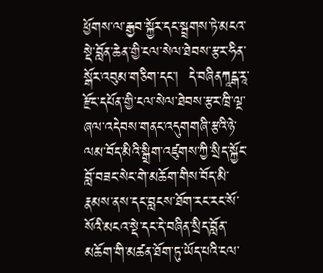ཕྱོགས་ལ་རྒྱབ་སྐྱོར་དང་སྦྲགས་ཏེ་མངའ་སྡེ་བློན་ཆེན་གྱི་ངལ་སེལ་ཐེབས་རྩར་ཧིན་སྒོར་འབུམ་གཅིག་དང་།  དེ་བཞིནཀཱངྒ་རཱ་རྫོང་དཔོན་གྱི་ངལ་སེལ་ཐེབས་རྩར་ཁྲི་ལྔ་ཞལ་འདེབས་གནང་འདུགགཞི་རྩའི་ཉེ་ལམ་བོད་མིའི་སྒྲིག་འཛུགས་ཀྱི་སྲིད་སྐྱོང་བློ་བཟང་སེང་གེ་མཆོག་གིས་བོད་མི་རྣམས་ནས་དང་བླངས་ཐོག་རང་རང་སོ་སོའི་མངའ་སྡེ་དང་དེ་བཞིན་སྲིད་བློན་མཆོག་གི་མཚན་ཐོག་ཏུ་ཡོད་པའི་ངལ་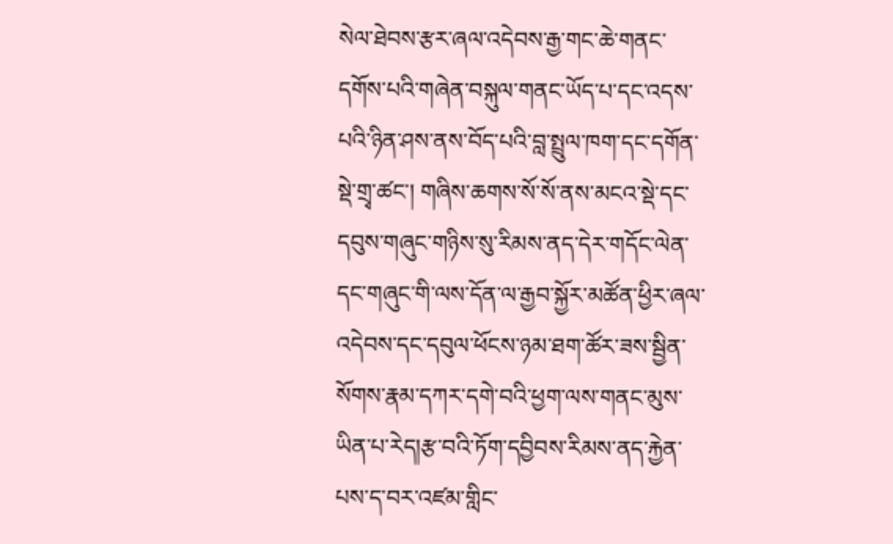སེལ་ཐེབས་རྩར་ཞལ་འདེབས་རྒྱ་གང་ཆེ་གནང་དགོས་པའི་གཞེན་བསྐུལ་གནང་ཡོད་པ་དང་འདས་པའི་ཉིན་ཤས་ནས་བོད་པའི་བླ་སྤྲུལ་ཁག་དང་དགོན་སྡེ་གྲྭ་ཚང་། གཞིས་ཆགས་སོ་སོ་ནས་མངའ་སྡེ་དང་དབུས་གཞུང་གཉིས་སུ་རིམས་ནད་དེར་གདོང་ལེན་དང་གཞུང་གི་ལས་དོན་ལ་རྒྱབ་སྐྱོར་མཚོན་ཕྱིར་ཞལ་འདེབས་དང་དབུལ་ཕོངས་ཉམ་ཐག་ཚོར་ཟས་སྦྱིན་སོགས་རྣམ་དཀར་དགེ་བའི་ཕྱག་ལས་གནང་མུས་ཡིན་པ་རེད།རྩ་བའི་ཏོག་དབྱིབས་རིམས་ནད་རྐྱེན་པས་ད་བར་འཛམ་གླིང་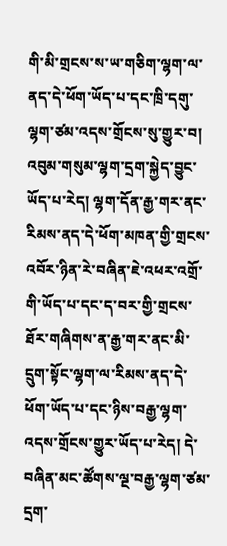གི་མི་གྲངས་ས་ཡ་གཅིག་ལྷག་ལ་ནད་དེ་ཕོག་ཡོད་པ་དང་ཁྲི་དགུ་ལྷག་ཙམ་འདས་གྲོངས་སུ་གྱུར་བ། འབུམ་གསུམ་ལྷག་དྲག་སྐྱེད་བྱུང་ཡོད་པ་རེད། ལྷག་དོན་རྒྱ་གར་ནང་རིམས་ནད་དེ་ཕོག་མཁན་གྱི་གྲངས་འབོར་ཉིན་རེ་བཞིན་ཇེ་འཕར་འགྲོ་གི་ཡོད་པ་དང་ད་བར་གྱི་གྲངས་ཐོར་གཞིགས་ན་རྒྱ་གར་ནང་མི་དྲུག་སྟོང་ལྷག་ལ་རིམས་ནད་དེ་ཕོག་ཡོད་པ་དང་ཉིས་བརྒྱ་ལྷག་འདས་གྲོངས་གྱུར་ཡོད་པ་རེད། དེ་བཞིན་མང་ཚོགས་ལྔ་བརྒྱ་ལྷག་ཙམ་དྲག་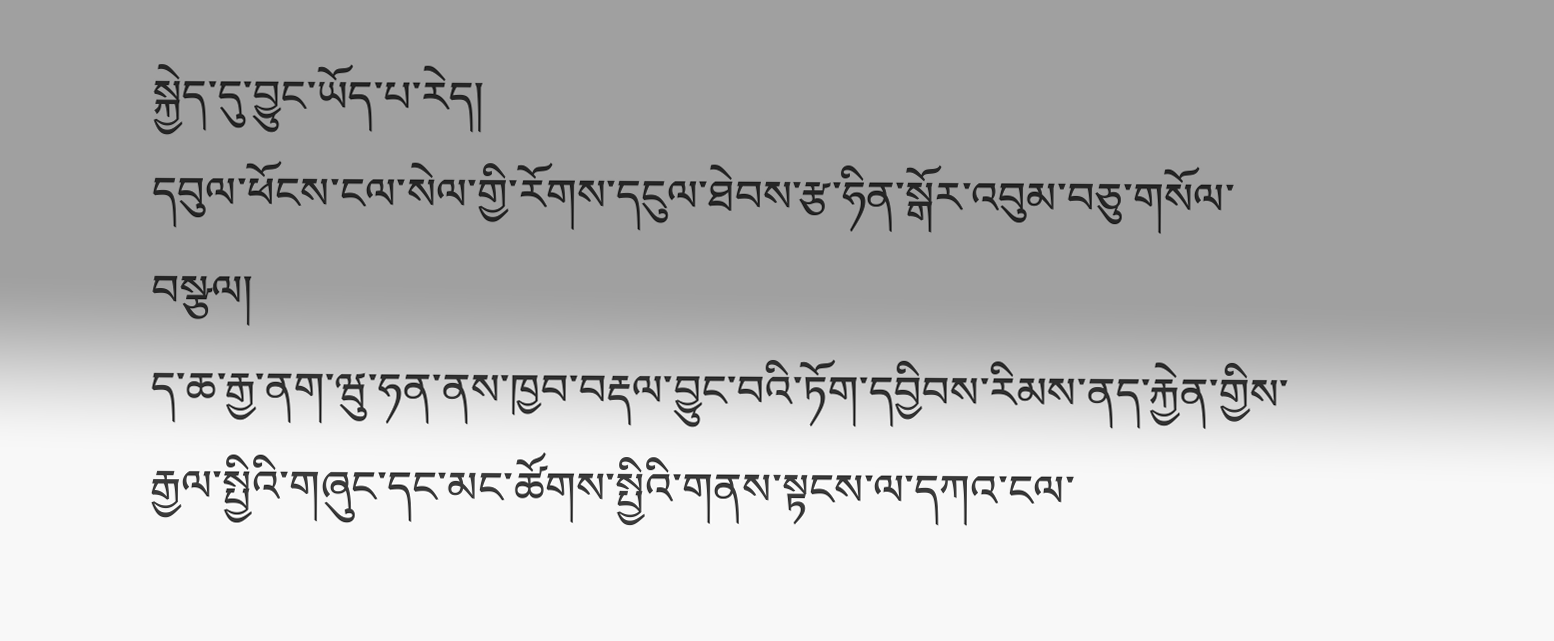སྐྱེད་དུ་བྱུང་ཡོད་པ་རེད།
དབུལ་ཕོངས་ངལ་སེལ་གྱི་རོགས་དངུལ་ཐེབས་རྩ་ཧིན་སྒོར་འབུམ་བཅུ་གསོལ་བསྩལ།
ད་ཆ་རྒྱ་ནག་ཝུ་ཧན་ནས་ཁྱབ་བརྡལ་བྱུང་བའི་ཏོག་དབྱིབས་རིམས་ནད་རྐྱེན་གྱིས་རྒྱལ་སྤྱིའི་གཞུང་དང་མང་ཚོགས་སྤྱིའི་གནས་སྟངས་ལ་དཀའ་ངལ་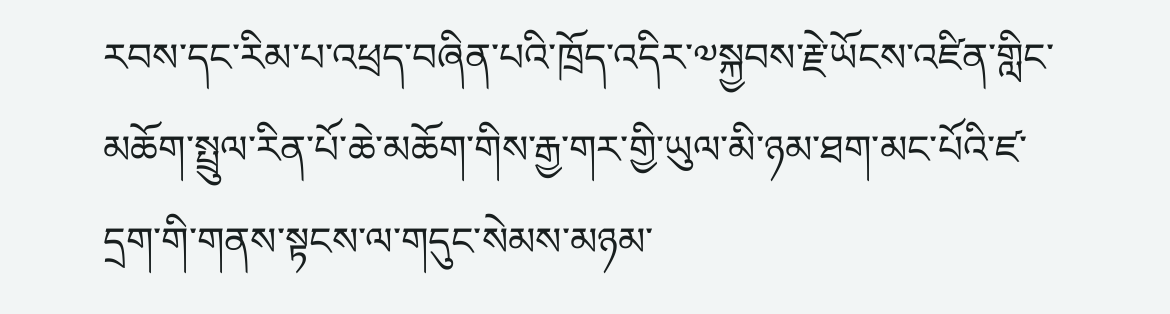རབས་དང་རིམ་པ་འཕྲད་བཞིན་པའི་ཁྲོད་འདིར་༧སྐྱབས་རྗེ་ཡོངས་འཛིན་གླིང་མཆོག་སྤྲུལ་རིན་པོ་ཆེ་མཆོག་གིས་རྒྱ་གར་གྱི་ཡུལ་མི་ཉམ་ཐག་མང་པོའི་ཛ་དྲག་གི་གནས་སྟངས་ལ་གདུང་སེམས་མཉམ་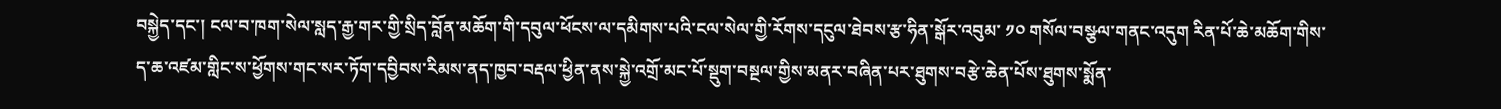བསྐྱེད་དང་། ངལ་བ་ཁག་སེལ་སླད་རྒྱ་གར་གྱི་སྲིད་བློན་མཆོག་གི་དབུལ་ཕོངས་ལ་དམིགས་པའི་ངལ་སེལ་གྱི་རོགས་དངུལ་ཐེབས་རྩ་ཧིན་སྒོར་འབུམ་ ༡༠ གསོལ་བསྩལ་གནང་འདུག རིན་པོ་ཆེ་མཆོག་གིས་ད་ཆ་འཛམ་གླིང་ས་ཕྱོགས་གང་སར་ཏོག་དབྱིབས་རིམས་ནད་ཁྱབ་བརྡལ་ཕྱིན་ནས་སྐྱེ་འགྲོ་མང་པོ་སྡུག་བསྔལ་གྱིས་མནར་བཞིན་པར་ཐུགས་བརྩེ་ཆེན་པོས་ཐུགས་སྨོན་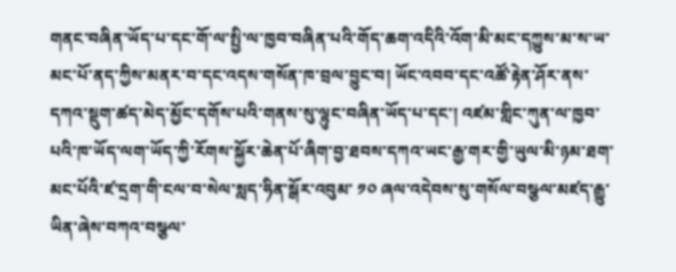གནང་བཞིན་ཡོད་པ་དང་གོ་ལ་སྤྱི་ལ་ཁྱབ་བཞིན་པའི་གོད་ཆག་འདིའི་འོག་མི་མང་དཀྱུས་མ་ས་ཡ་མང་པོ་ནད་ཀྱིས་མནར་བ་དང་འདས་གསོན་ཁ་བྲལ་བྱུང་བ། ཡོང་འབབ་དང་འཚོ་རྟེན་ཤོར་ནས་དཀའ་སྡུག་ཚད་མེད་མྱོང་དགོས་པའི་གནས་སུ་ལྷུང་བཞིན་ཡོད་པ་དང་། འཛམ་གླིང་ཀུན་ལ་ཁྱབ་པའི་ཁ་ཡོད་ལག་ཡོད་ཀྱི་རོགས་སྐྱོར་ཆེན་པོ་ཞིག་བྱ་ཐབས་དཀའ་ཡང་རྒྱ་གར་གྱི་ཡུལ་མི་ཉམ་ཐག་མང་པོའི་ཛ་དྲག་གི་ངལ་བ་སེལ་སླད་ཧིན་སྒོར་འབུམ་ ༡༠ ཞལ་འདེབས་སུ་གསོལ་བསྩལ་མཛད་རྒྱུ་ཡིན་ཞེས་བཀའ་བསྩལ་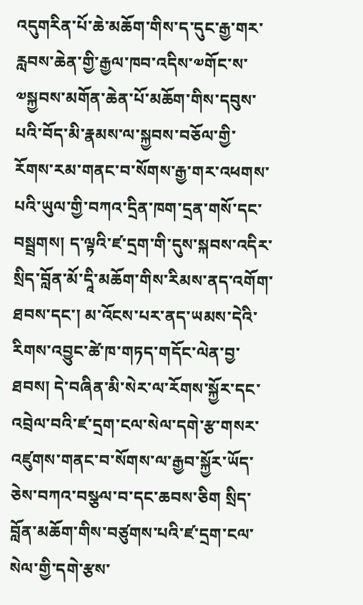འདུགརིན་པོ་ཆེ་མཆོག་གིས་ད་དུང་རྒྱ་གར་རླབས་ཆེན་གྱི་རྒྱལ་ཁབ་འདིས་༧གོང་ས་༧སྐྱབས་མགོན་ཆེན་པོ་མཆོག་གིས་དབུས་པའི་བོད་མི་རྣམས་ལ་སྐྱབས་བཅོལ་གྱི་རོགས་རམ་གནང་བ་སོགས་རྒྱ་གར་འཕགས་པའི་ཡུལ་གྱི་བཀའ་དྲིན་ཁག་དྲན་གསོ་དང་བསྦྲགས། ད་ལྟའི་ཛ་དྲག་གི་དུས་སྐབས་འདིར་སྲིད་བློན་མོ་དཱི་མཆོག་གིས་རིམས་ནད་འགོག་ཐབས་དང་། མ་འོངས་པར་ནད་ཡམས་དེའི་རིགས་འབྱུང་ཚེ་ཁ་གཏད་གདོང་ལེན་བྱ་ཐབས། དེ་བཞིན་མི་སེར་ལ་རོགས་སྐྱོར་དང་འབྲེལ་བའི་ཛ་དྲག་ངལ་སེལ་དགེ་རྩ་གསར་འཛུགས་གནང་བ་སོགས་ལ་རྒྱབ་སྐྱོར་ཡོད་ཅེས་བཀའ་བསྩལ་བ་དང་ཆབས་ཅིག སྲིད་བློན་མཆོག་གིས་བཙུགས་པའི་ཛ་དྲག་ངལ་སེལ་གྱི་དགེ་རྩས་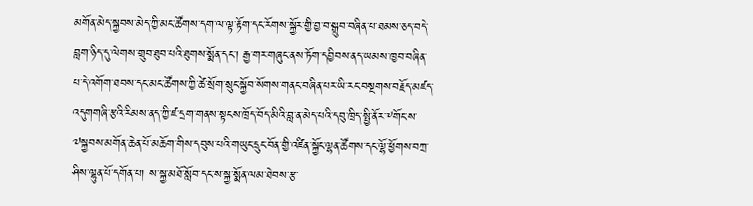མགོན་མེད་སྐྱབས་མེད་ཀྱི་མང་ཚོགས་དག་ལ་ལྟ་རྟོག་དང་རོགས་སྐྱོར་གྱི་བྱ་བ་སྒྲུབ་བཞིན་པ་ཐམས་ཅད་བདེ་བླག་ཉིད་དུ་ལེགས་གྲུབ་ཐུབ་པའི་ཐུགས་སྨོན་དང་། རྒྱ་གར་གཞུང་ནས་ཏོག་དབྱིབས་ནད་ཡམས་ཁྱབ་བཞིན་པ་དེ་འགོག་ཐབས་དང་མང་ཚོགས་ཀྱི་ཚེ་སྲོག་སྲུང་སྐྱོབ་སོགས་གནང་བཞིན་པར་ཡི་རང་བསྔགས་བརྗོད་མཛད་འདུགགཞི་རྩའི་རིམས་ནད་ཀྱི་ཛ་དྲག་གནས་སྟངས་ཁྲོད་བོད་མིའི་བླ་ན་མེད་པའི་དབུ་ཁྲིད་སྤྱི་ནོར་༸གོང་ས་༧སྐྱབས་མགོན་ཆེན་པོ་མཆོག་གིས་དབུས་པའི་གཡུང་དྲུང་བོན་གྱི་འཛིན་སྐྱོང་ལྷན་ཚོགས་དང་ལྷོ་ཕྱོགས་བཀྲ་ཤིས་ལྷུན་པོ་དགོན་པ། ས་སྐྱ་མཐོ་སློབ་དང་ས་སྐྱ་སྨོན་ལམ་ཐེབས་རྩ་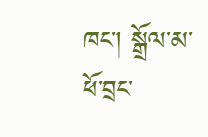ཁང་། སྒྲོལ་མ་ཕོ་བྲང་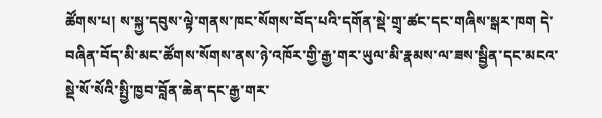ཚོགས་པ། ས་སྐྱ་དབུས་ལྟེ་གནས་ཁང་སོགས་བོད་པའི་དགོན་སྡེ་གྲྭ་ཚང་དང་གཞིས་སྒར་ཁག དེ་བཞིན་བོད་མི་མང་ཚོགས་སོགས་ནས་ཉེ་འཁོར་གྱི་རྒྱ་གར་ཡུལ་མི་རྣམས་ལ་ཟས་སྦྱིན་དང་མངའ་སྡེ་སོ་སོའི་སྤྱི་ཁྱབ་བློན་ཆེན་དང་རྒྱ་གར་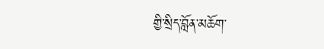གྱི་སྲིད་བློན་མཆོག་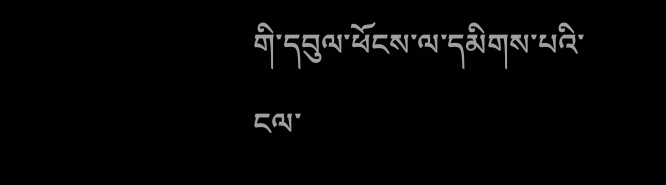གི་དབུལ་ཕོངས་ལ་དམིགས་པའི་ངལ་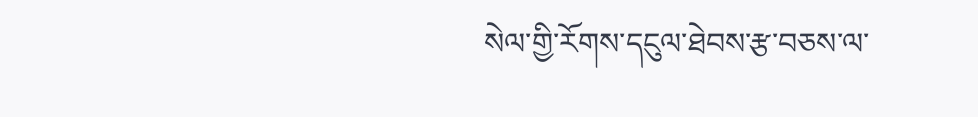སེལ་གྱི་རོགས་དངུལ་ཐེབས་རྩ་བཅས་ལ་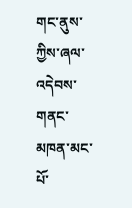གང་ནུས་ཀྱིས་ཞལ་འདེབས་གནང་མཁན་མང་པོ་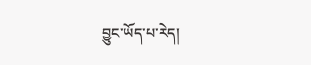བྱུང་ཡོད་པ་རེད།